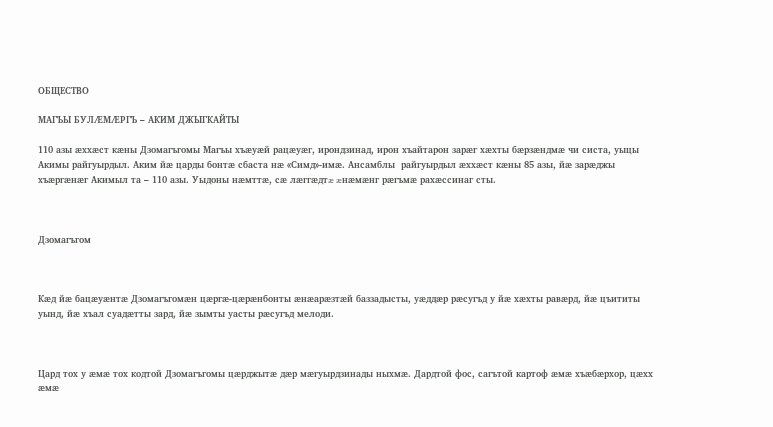ОБЩЕСТВО

МАГЪЫ БУЛÆМÆРГЪ – АКИМ ДЖЫГКАЙТЫ

110 азы æххæст кæны Дзомагъгомы Магъы хъæуæй рацæуæг, ирондзинад, ирон хъайтарон зарæг хæхты бæрзæндмæ чи систа, уыцы Акимы райгуырдыл. Аким йæ царды бонтæ сбаста нæ «Симд»-имæ. Ансамблы  райгуырдыл æххæст кæны 85 азы, йæ зарæджы хъæргæнæг Акимыл та – 110 азы. Уыдоны нæмттæ, сæ лæггæдтæ æнæмæнг рæгъмæ рахæссинаг сты.



Дзомагъгом



Кæд йæ бацæуæнтæ Дзомагъгомæн цæргæ-цæрæнбонты æнæарæзтæй баззадысты, уæддæр рæсугъд у йæ хæхты равæрд, йæ цъититы уынд, йæ хъал суадæтты зард, йæ зымты уасты рæсугъд мелоди.



Цард тох у æмæ тох кодтой Дзомагъгомы цæрджытæ дæр мæгуырдзинады ныхмæ. Дардтой фос, сагътой картоф æмæ хъæбæрхор, цæхх æмæ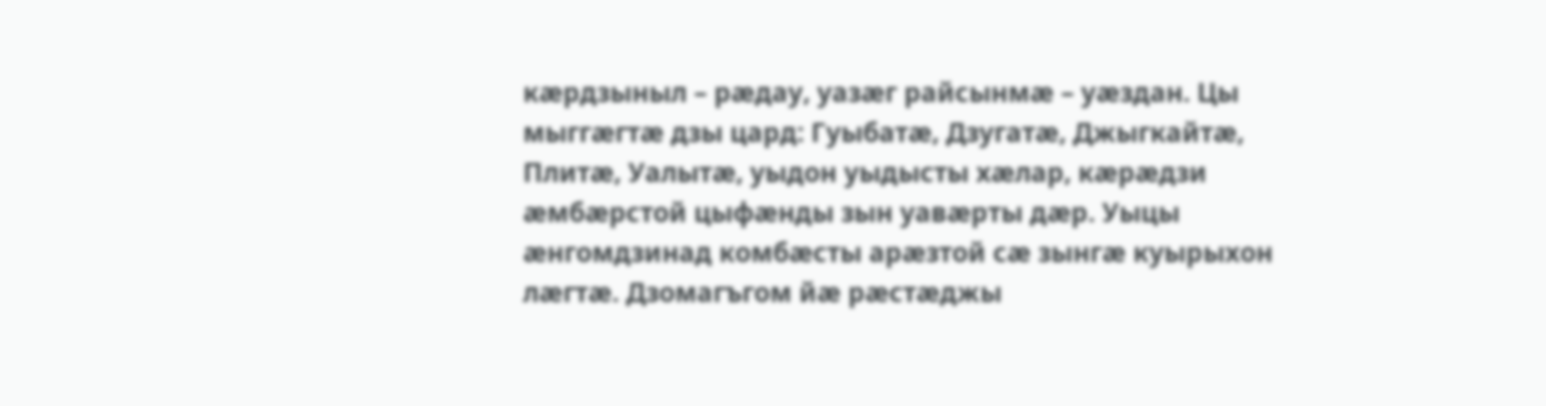кæрдзыныл – рæдау, уазæг райсынмæ – уæздан. Цы мыггæгтæ дзы цард: Гуыбатæ, Дзугатæ, Джыгкайтæ, Плитæ, Уалытæ, уыдон уыдысты хæлар, кæрæдзи æмбæрстой цыфæнды зын уавæрты дæр. Уыцы æнгомдзинад комбæсты арæзтой сæ зынгæ куырыхон лæгтæ. Дзомагъгом йæ рæстæджы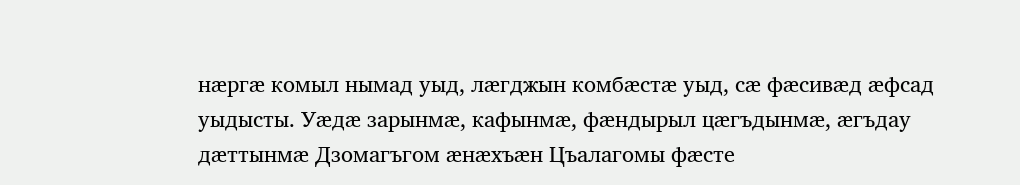нæргæ комыл нымад уыд, лæгджын комбæстæ уыд, сæ фæсивæд æфсад уыдысты. Уæдæ зарынмæ, кафынмæ, фæндырыл цæгъдынмæ, æгъдау дæттынмæ Дзомагъгом æнæхъæн Цъалагомы фæсте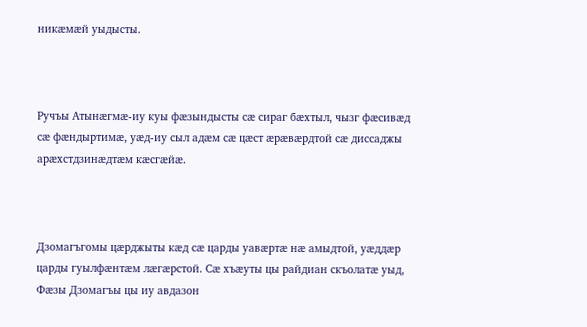никæмæй уыдысты.



Ручъы Атынæгмæ-иу куы фæзындысты сæ сираг бæхтыл, чызг фæсивæд сæ фæндыртимæ, уæд-иу сыл адæм сæ цæст æрæвæрдтой сæ диссаджы арæхстдзинæдтæм кæсгæйæ.



Дзомагъгомы цæрджыты кæд сæ царды уавæртæ нæ амыдтой, уæддæр царды гуылфæнтæм лæгæрстой. Сæ хъæуты цы райдиан скъолатæ уыд, Фæзы Дзомагъы цы иу авдазон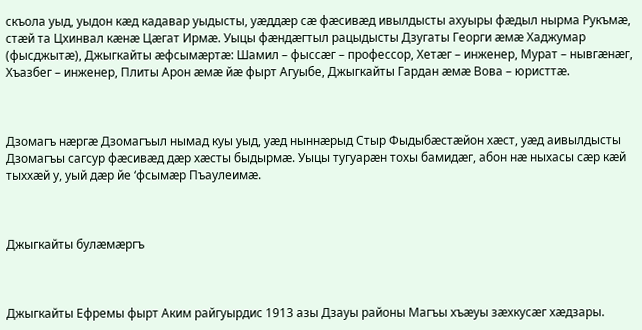скъола уыд, уыдон кæд кадавар уыдысты, уæддæр сæ фæсивæд ивылдысты ахуыры фæдыл нырма Рукъмæ, стæй та Цхинвал кæнæ Цæгат Ирмæ. Уыцы фæндæгтыл рацыдысты Дзугаты Георги æмæ Хаджумар (фысджытæ), Джыгкайты æфсымæртæ: Шамил – фыссæг – профессор, Хетæг – инженер, Мурат – нывгæнæг, Хъазбег – инженер, Плиты Арон æмæ йæ фырт Агуыбе, Джыгкайты Гардан æмæ Вова – юристтæ.



Дзомагъ нæргæ Дзомагъыл нымад куы уыд, уæд ныннæрыд Стыр Фыдыбæстæйон хæст, уæд аивылдысты Дзомагъы сагсур фæсивæд дæр хæсты быдырмæ. Уыцы тугуарæн тохы бамидæг, абон нæ ныхасы сæр кæй тыххæй у, уый дæр йе ‘фсымæр Пъаулеимæ.



Джыгкайты булæмæргъ



Джыгкайты Ефремы фырт Аким райгуырдис 1913 азы Дзауы районы Магъы хъæуы зæхкусæг хæдзары.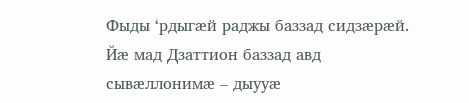Фыды ‘рдыгæй раджы баззад сидзæрæй. Йæ мад Дзаттион баззад авд сывæллонимæ – дыууæ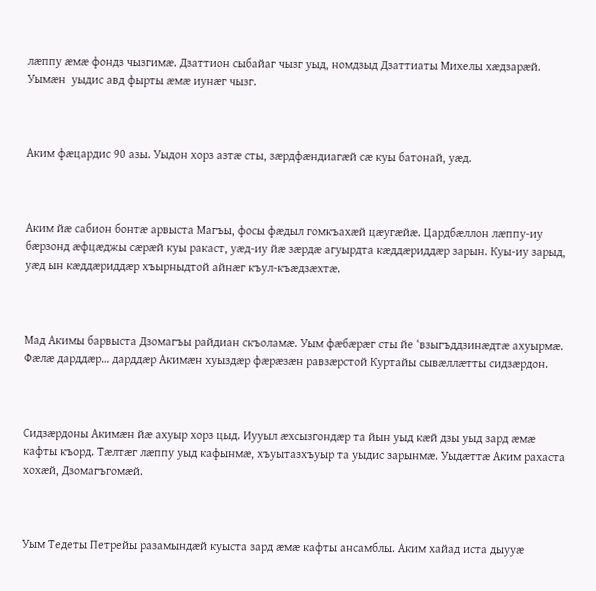лæппу æмæ фондз чызгимæ. Дзаттион сыбайаг чызг уыд, номдзыд Дзаттиаты Михелы хæдзарæй. Уымæн  уыдис авд фырты æмæ иунæг чызг.



Аким фæцардис 90 азы. Уыдон хорз азтæ сты, зæрдфæндиагæй сæ куы батонай, уæд.



Аким йæ сабион бонтæ арвыста Магъы, фосы фæдыл гомкъахæй цæугæйæ. Цардбæллон лæппу-иу бæрзонд æфцæджы сæрæй куы ракаст, уæд-иу йæ зæрдæ агуырдта кæддæриддæр зарын. Куы-иу зарыд, уæд ын кæддæриддæр хъырныдтой айнæг къул-къæдзæхтæ.



Мад Акимы барвыста Дзомагъы райдиан скъоламæ. Уым фæбæрæг сты йе ‘взыгъддзинæдтæ ахуырмæ. Фæлæ дарддæр… дарддæр Акимæн хуыздæр фæрæзæн равзæрстой Куртайы сывæллæтты сидзæрдон.



Сидзæрдоны Акимæн йæ ахуыр хорз цыд. Иууыл æхсызгондæр та йын уыд кæй дзы уыд зард æмæ кафты къорд. Тæлтæг лæппу уыд кафынмæ, хъуытазхъуыр та уыдис зарынмæ. Уыдæттæ Аким рахаста хохæй, Дзомагъгомæй.



Уым Тедеты Петрейы разамындæй куыста зард æмæ кафты ансамблы. Аким хайад иста дыууæ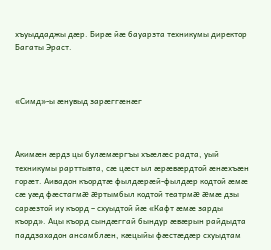хъуыддаджы дæр. Бирæ йæ бауарзта техникумы директор Багаты Эраст.



«Симд»-ы æнувыд зарæггæнæг



Акимæн æрдз цы булæмæргъы хъæлæс радта, уый техникумы рарттывта, сæ цæст ыл æрæвæрдтой æнæхъæн горæт. Аивадон къордтæ фылдæрæй-фылдæр кодтой æмæ сæ уæд фæстагмæ æртымбыл кодтой театрмæ æмæ дзы сарæзтой иу къорд – схуыдтой йæ «Кафт æмæ зарды къорд». Ацы къорд сындæггай бындур æвæрын райдыдта паддзахадон ансамблæн, кæцыйы фæстæдæр схуыдтам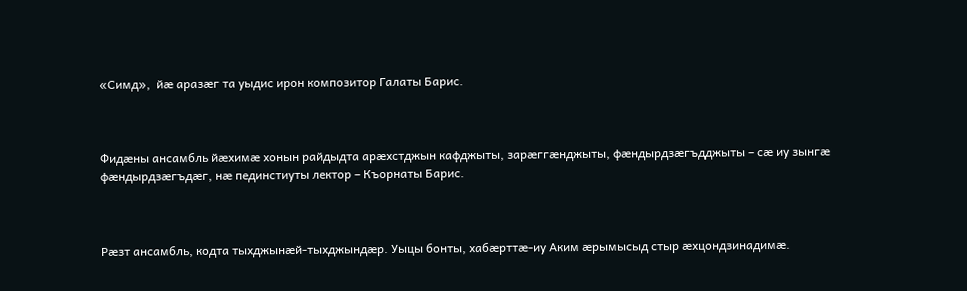«Симд»,  йæ аразæг та уыдис ирон композитор Галаты Барис.



Фидæны ансамбль йæхимæ хонын райдыдта арæхстджын кафджыты, зарæггæнджыты, фæндырдзæгъдджыты – сæ иу зынгæ фæндырдзæгъдæг, нæ пединстиуты лектор – Къорнаты Барис.



Рæзт ансамбль, кодта тыхджынæй-тыхджындæр. Уыцы бонты, хабæрттæ-иу Аким æрымысыд стыр æхцондзинадимæ.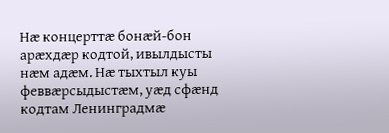Нæ концерттæ бонæй-бон арæхдæр кодтой, ивылдысты нæм адæм. Нæ тыхтыл куы феввæрсыдыстæм, уæд сфæнд кодтам Ленинградмæ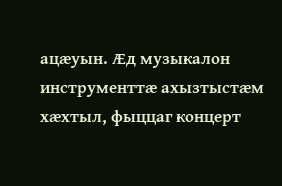ацæуын. Æд музыкалон инструменттæ ахызтыстæм хæхтыл, фыццаг концерт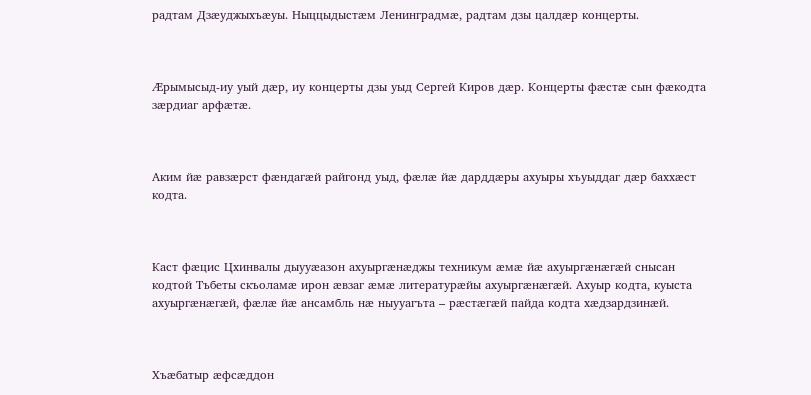радтам Дзæуджыхъæуы. Ныццыдыстæм Ленинградмæ, радтам дзы цалдæр концерты.



Æрымысыд-иу уый дæр, иу концерты дзы уыд Сергей Киров дæр. Концерты фæстæ сын фæкодта зæрдиаг арфæтæ.



Аким йæ равзæрст фæндагæй райгонд уыд, фæлæ йæ дарддæры ахуыры хъуыддаг дæр баххæст кодта.



Каст фæцис Цхинвалы дыууæазон ахуыргæнæджы техникум æмæ йæ ахуыргæнæгæй снысан кодтой Тъбеты скъоламæ ирон æвзаг æмæ литературæйы ахуыргæнæгæй. Ахуыр кодта, куыста ахуыргæнæгæй, фæлæ йæ ансамбль нæ ныууагъта – рæстæгæй пайда кодта хæдзардзинæй.



Хъæбатыр æфсæддон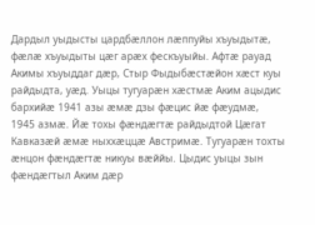Дардыл уыдысты цардбæллон лæппуйы хъуыдытæ, фæлæ хъуыдыты цæг арæх фескъуыйы. Афтæ рауад Акимы хъуыддаг дæр, Стыр Фыдыбæстæйон хæст куы райдыдта, уæд. Уыцы тугуарæн хæстмæ Аким ацыдис бархийæ 1941 азы æмæ дзы фæцис йæ фæудмæ, 1945 азмæ. Йæ тохы фæндæгтæ райдыдтой Цæгат Кавказæй æмæ ныххæццæ Австримæ. Тугуарæн тохты æнцон фæндæгтæ никуы вæййы. Цыдис уыцы зын фæндæгтыл Аким дæр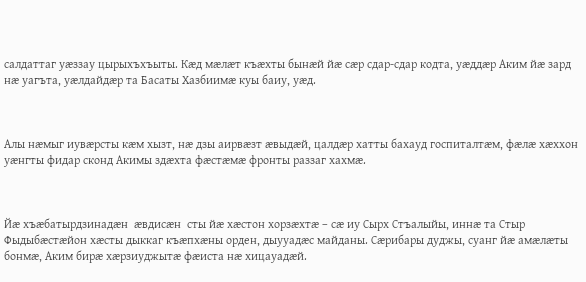салдаттаг уæззау цырыхъхъыты. Кæд мæлæт къæхты бынæй йæ сæр сдар-сдар кодта, уæддæр Аким йæ зард нæ уагъта, уæлдайдæр та Басаты Хазбиимæ куы баиу, уæд.



Алы нæмыг иувæрсты кæм хызт, нæ дзы аирвæзт æвыдæй, цалдæр хатты бахауд госпиталтæм, фæлæ хæххон уæнгты фидар сконд Акимы здæхта фæстæмæ фронты раззаг хахмæ.



Йæ хъæбатырдзинадæн  æвдисæн  сты йæ хæстон хорзæхтæ – сæ иу Сырх Стъалыйы, иннæ та Стыр Фыдыбæстæйон хæсты дыккаг къæпхæны орден, дыууадæс майданы. Сæрибары дуджы, суанг йæ амæлæты бонмæ, Аким бирæ хæрзиуджытæ фæиста нæ хицауадæй.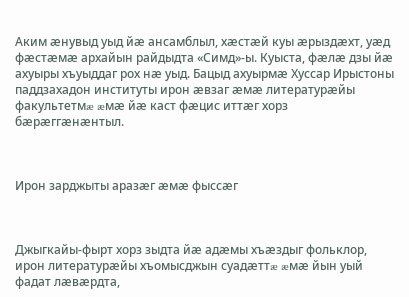Аким æнувыд уыд йæ ансамблыл, хæстæй куы æрыздæхт, уæд фæстæмæ архайын райдыдта «Симд»-ы. Куыста, фæлæ дзы йæ ахуыры хъуыддаг рох нæ уыд. Бацыд ахуырмæ Хуссар Ирыстоны паддзахадон институты ирон æвзаг æмæ литературæйы факультетмæ æмæ йæ каст фæцис иттæг хорз бæрæггæнæнтыл.



Ирон зарджыты аразæг æмæ фыссæг



Джыгкайы-фырт хорз зыдта йæ адæмы хъæздыг фольклор, ирон литературæйы хъомысджын суадæттæ æмæ йын уый фадат лæвæрдта,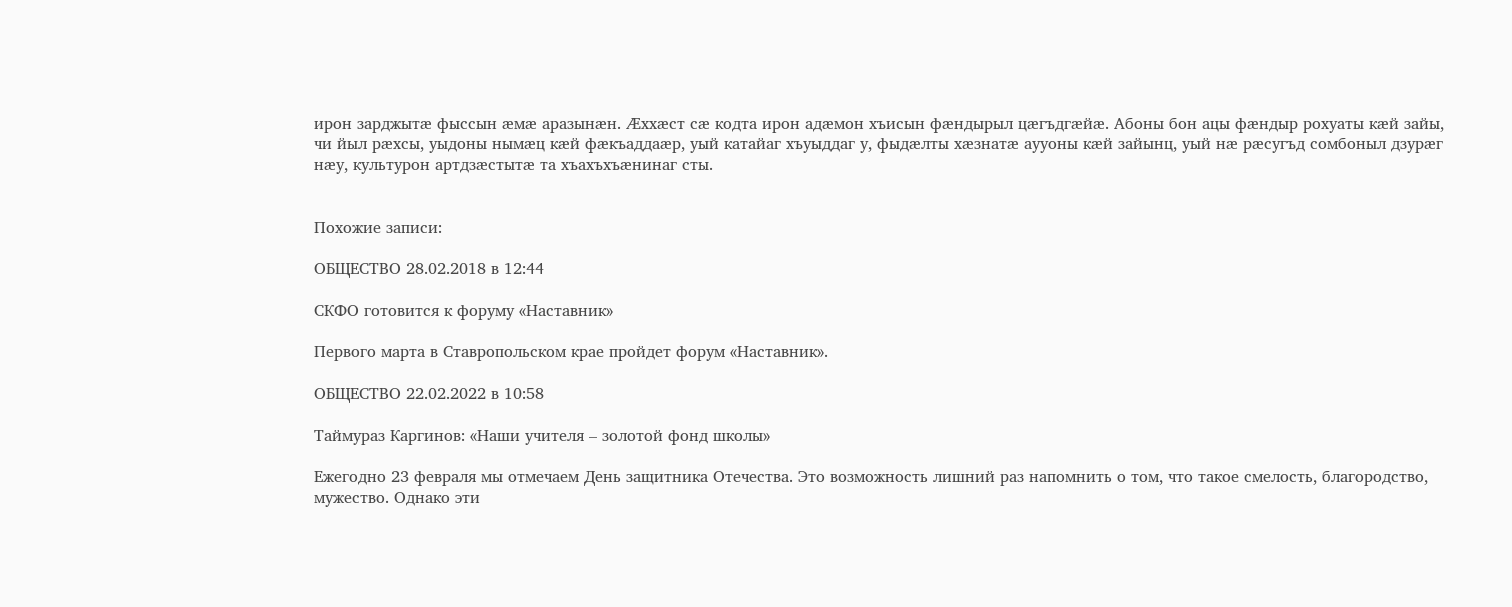ирон зарджытæ фыссын æмæ аразынæн. Æххæст сæ кодта ирон адæмон хъисын фæндырыл цæгъдгæйæ. Абоны бон ацы фæндыр рохуаты кæй зайы, чи йыл рæхсы, уыдоны нымæц кæй фæкъаддаæр, уый катайаг хъуыддаг у, фыдæлты хæзнатæ аууоны кæй зайынц, уый нæ рæсугъд сомбоныл дзурæг нæу, культурон артдзæстытæ та хъахъхъæнинаг сты.


Похожие записи:

ОБЩЕСТВО 28.02.2018 в 12:44

СКФО готовится к форуму «Наставник»

Первого марта в Ставропольском крае пройдет форум «Наставник».

ОБЩЕСТВО 22.02.2022 в 10:58

Таймураз Каргинов: «Наши учителя – золотой фонд школы»

Ежегодно 23 февраля мы отмечаем День защитника Отечества. Это возможность лишний раз напомнить о том, что такое смелость, благородство, мужество. Однако эти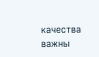качества важны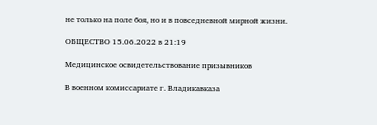не только на поле боя, но и в повседневной мирной жизни.

ОБЩЕСТВО 15.06.2022 в 21:19

Медицинское освидетельствование призывников

В военном комиссариате г. Владикавказа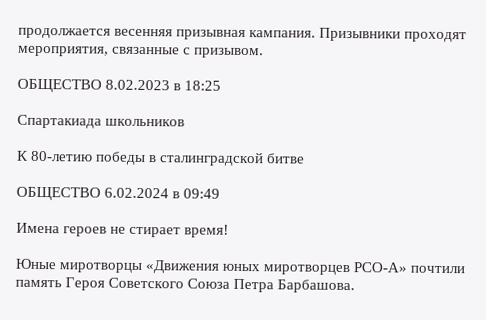продолжается весенняя призывная кампания. Призывники проходят мероприятия, связанные с призывом.

ОБЩЕСТВО 8.02.2023 в 18:25

Спартакиада школьников

К 80-летию победы в сталинградской битве

ОБЩЕСТВО 6.02.2024 в 09:49

Имена героев не стирает время!

Юные миротворцы «Движения юных миротворцев РСО-А» почтили память Героя Советского Союза Петра Барбашова.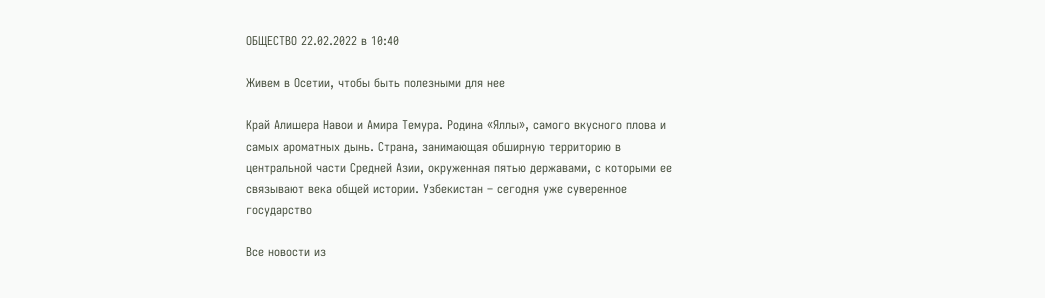ОБЩЕСТВО 22.02.2022 в 10:40

Живем в Осетии, чтобы быть полезными для нее

Край Алишера Навои и Амира Темура. Родина «Яллы», самого вкусного плова и самых ароматных дынь. Страна, занимающая обширную территорию в центральной части Средней Азии, окруженная пятью державами, с которыми ее связывают века общей истории. Узбекистан – сегодня уже суверенное государство

Все новости из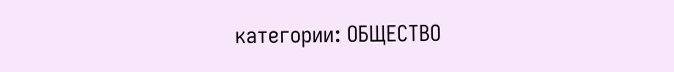категории: ОБЩЕСТВО